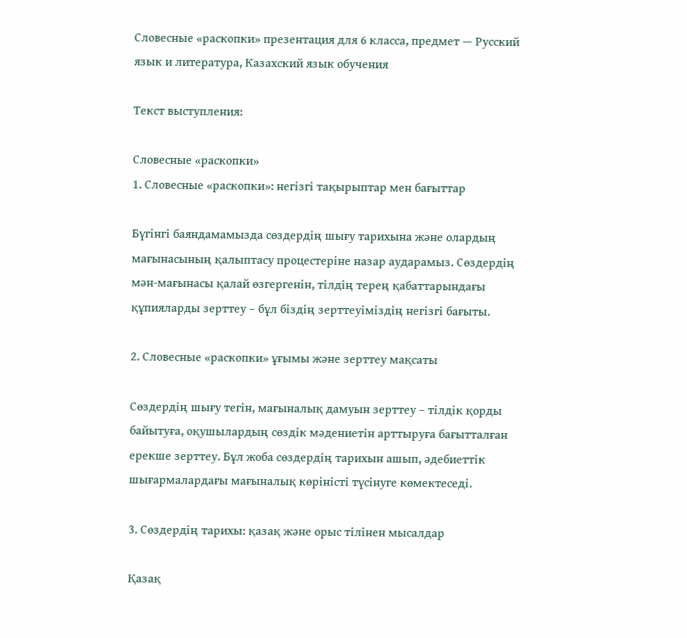Словесные «раскопки» презентация для 6 класса, предмет — Русский язык и литература, Казахский язык обучения

Текст выступления:

Словесные «раскопки»
1. Словесные «раскопки»: негізгі тақырыптар мен бағыттар

Бүгінгі баяндамамызда сөздердің шығу тарихына және олардың мағынасының қалыптасу процестеріне назар аударамыз. Сөздердің мән-мағынасы қалай өзгергенін, тілдің терең қабаттарындағы құпияларды зерттеу – бұл біздің зерттеуіміздің негізгі бағыты.

2. Словесные «раскопки» ұғымы және зерттеу мақсаты

Сөздердің шығу тегін, мағыналық дамуын зерттеу – тілдік қорды байытуға, оқушылардың сөздік мәдениетін арттыруға бағытталған ерекше зерттеу. Бұл жоба сөздердің тарихын ашып, әдебиеттік шығармалардағы мағыналық көріністі түсінуге көмектеседі.

3. Сөздердің тарихы: қазақ және орыс тілінен мысалдар

Қазақ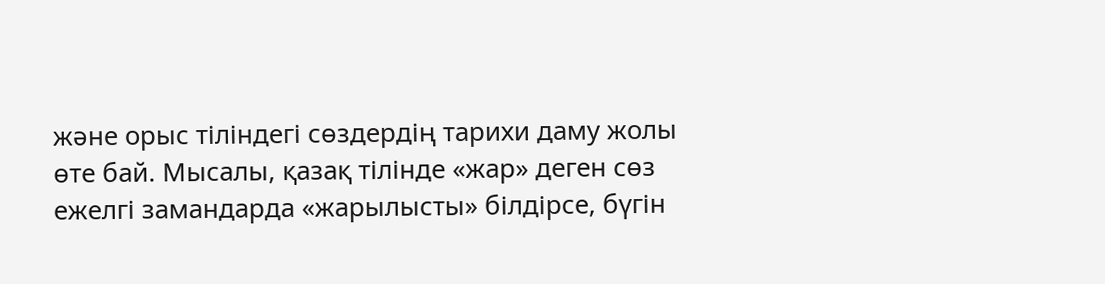және орыс тіліндегі сөздердің тарихи даму жолы өте бай. Мысалы, қазақ тілінде «жар» деген сөз ежелгі замандарда «жарылысты» білдірсе, бүгін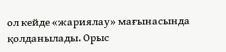ол кейде «жариялау» мағынасында қолданылады. Орыс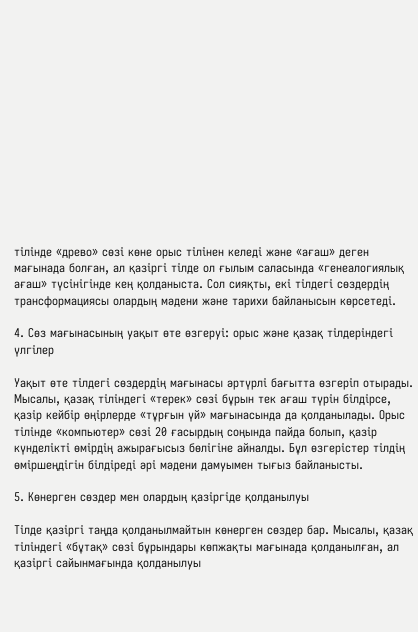тілінде «древо» сөзі көне орыс тілінен келеді және «ағаш» деген мағынада болған, ал қазіргі тілде ол ғылым саласында «генеалогиялық ағаш» түсінігінде кең қолданыста. Сол сияқты, екі тілдегі сөздердің трансформациясы олардың мәдени және тарихи байланысын көрсетеді.

4. Сөз мағынасының уақыт өте өзгеруі: орыс және қазақ тілдеріндегі үлгілер

Уақыт өте тілдегі сөздердің мағынасы әртүрлі бағытта өзгеріп отырады. Мысалы, қазақ тіліндегі «терек» сөзі бұрын тек ағаш түрін білдірсе, қазір кейбір өңірлерде «тұрғын үй» мағынасында да қолданылады. Орыс тілінде «компьютер» сөзі 20 ғасырдың соңында пайда болып, қазір күнделікті өмірдің ажырағысыз бөлігіне айналды. Бұл өзгерістер тілдің өміршеңдігін білдіреді әрі мәдени дамуымен тығыз байланысты.

5. Көнерген сөздер мен олардың қазіргіде қолданылуы

Тілде қазіргі таңда қолданылмайтын көнерген сөздер бар. Мысалы, қазақ тіліндегі «бұтақ» сөзі бұрындары көпжақты мағынада қолданылған, ал қазіргі сайынмағында қолданылуы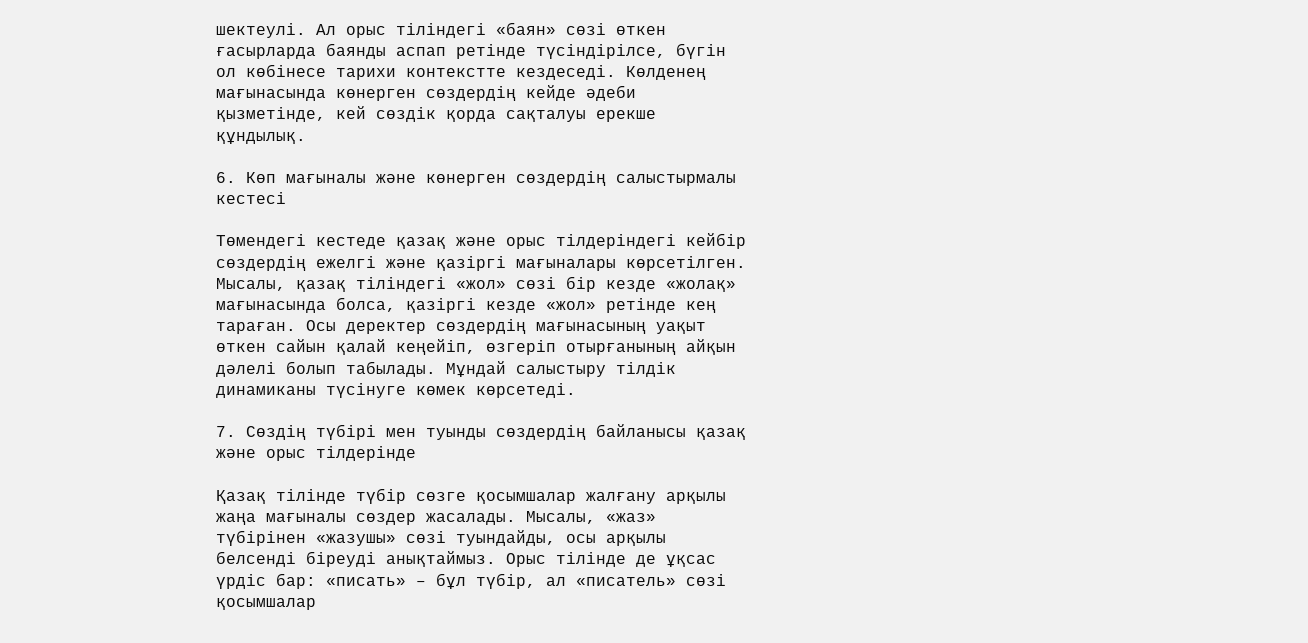шектеулі. Ал орыс тіліндегі «баян» сөзі өткен ғасырларда баянды аспап ретінде түсіндірілсе, бүгін ол көбінесе тарихи контекстте кездеседі. Көлденең мағынасында көнерген сөздердің кейде әдеби қызметінде, кей сөздік қорда сақталуы ерекше құндылық.

6. Көп мағыналы және көнерген сөздердің салыстырмалы кестесі

Төмендегі кестеде қазақ және орыс тілдеріндегі кейбір сөздердің ежелгі және қазіргі мағыналары көрсетілген. Мысалы, қазақ тіліндегі «жол» сөзі бір кезде «жолақ» мағынасында болса, қазіргі кезде «жол» ретінде кең тараған. Осы деректер сөздердің мағынасының уақыт өткен сайын қалай кеңейіп, өзгеріп отырғанының айқын дәлелі болып табылады. Мұндай салыстыру тілдік динамиканы түсінуге көмек көрсетеді.

7. Сөздің түбірі мен туынды сөздердің байланысы қазақ және орыс тілдерінде

Қазақ тілінде түбір сөзге қосымшалар жалғану арқылы жаңа мағыналы сөздер жасалады. Мысалы, «жаз» түбірінен «жазушы» сөзі туындайды, осы арқылы белсенді біреуді анықтаймыз. Орыс тілінде де ұқсас үрдіс бар: «писать» – бұл түбір, ал «писатель» сөзі қосымшалар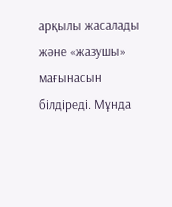арқылы жасалады және «жазушы» мағынасын білдіреді. Мұнда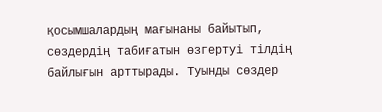қосымшалардың мағынаны байытып, сөздердің табиғатын өзгертуі тілдің байлығын арттырады. Туынды сөздер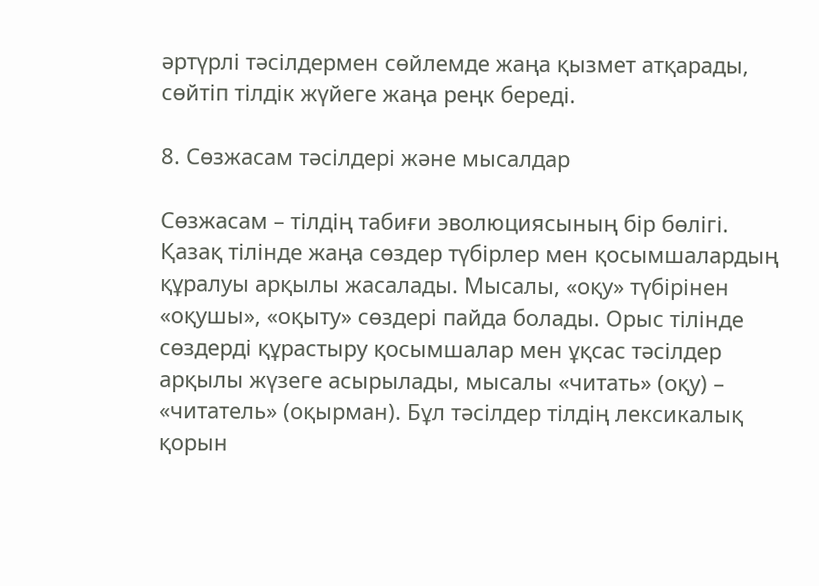әртүрлі тәсілдермен сөйлемде жаңа қызмет атқарады, сөйтіп тілдік жүйеге жаңа реңк береді.

8. Сөзжасам тәсілдері және мысалдар

Сөзжасам – тілдің табиғи эволюциясының бір бөлігі. Қазақ тілінде жаңа сөздер түбірлер мен қосымшалардың құралуы арқылы жасалады. Мысалы, «оқу» түбірінен «оқушы», «оқыту» сөздері пайда болады. Орыс тілінде сөздерді құрастыру қосымшалар мен ұқсас тәсілдер арқылы жүзеге асырылады, мысалы «читать» (оқу) – «читатель» (оқырман). Бұл тәсілдер тілдің лексикалық қорын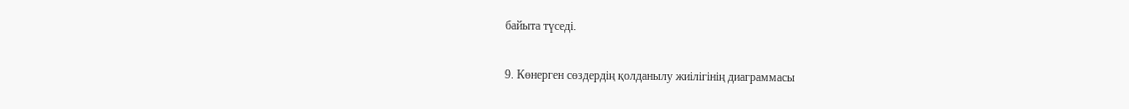байыта түседі.

9. Көнерген сөздердің қолданылу жиілігінің диаграммасы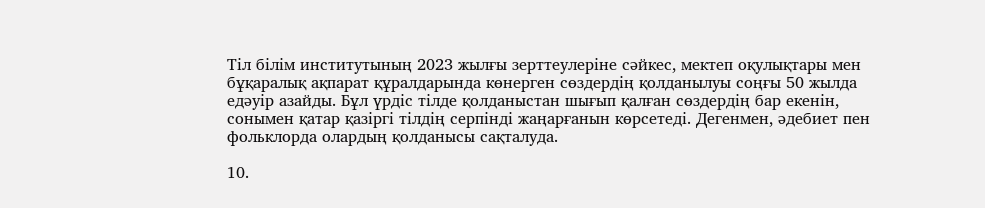Тіл білім институтының 2023 жылғы зерттеулеріне сәйкес, мектеп оқулықтары мен бұқаралық ақпарат құралдарында көнерген сөздердің қолданылуы соңғы 50 жылда едәуір азайды. Бұл үрдіс тілде қолданыстан шығып қалған сөздердің бар екенін, сонымен қатар қазіргі тілдің серпінді жаңарғанын көрсетеді. Дегенмен, әдебиет пен фольклорда олардың қолданысы сақталуда.

10.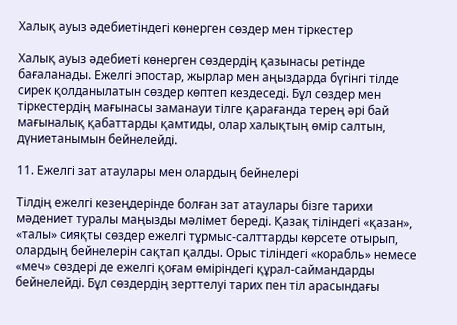Халық ауыз әдебиетіндегі көнерген сөздер мен тіркестер

Халық ауыз әдебиеті көнерген сөздердің қазынасы ретінде бағаланады. Ежелгі эпостар, жырлар мен аңыздарда бүгінгі тілде сирек қолданылатын сөздер көптеп кездеседі. Бұл сөздер мен тіркестердің мағынасы заманауи тілге қарағанда терең әрі бай мағыналық қабаттарды қамтиды, олар халықтың өмір салтын, дүниетанымын бейнелейді.

11. Ежелгі зат атаулары мен олардың бейнелері

Тілдің ежелгі кезеңдерінде болған зат атаулары бізге тарихи мәдениет туралы маңызды мәлімет береді. Қазақ тіліндегі «қазан», «талы» сияқты сөздер ежелгі тұрмыс-салттарды көрсете отырып, олардың бейнелерін сақтап қалды. Орыс тіліндегі «корабль» немесе «меч» сөздері де ежелгі қоғам өміріндегі құрал-саймандарды бейнелейді. Бұл сөздердің зерттелуі тарих пен тіл арасындағы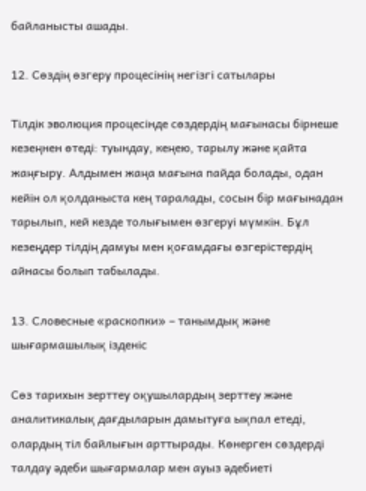байланысты ашады.

12. Сөздің өзгеру процесінің негізгі сатылары

Тілдік эволюция процесінде сөздердің мағынасы бірнеше кезеңнен өтеді: туындау, кеңею, тарылу және қайта жаңғыру. Алдымен жаңа мағына пайда болады, одан кейін ол қолданыста кең таралады, сосын бір мағынадан тарылып, кей кезде толығымен өзгеруі мүмкін. Бұл кезеңдер тілдің дамуы мен қоғамдағы өзгерістердің айнасы болып табылады.

13. Словесные «раскопки» – танымдық және шығармашылық ізденіс

Сөз тарихын зерттеу оқушылардың зерттеу және аналитикалық дағдыларын дамытуға ықпал етеді, олардың тіл байлығын арттырады. Көнерген сөздерді талдау әдеби шығармалар мен ауыз әдебиеті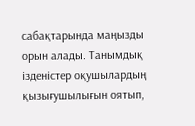сабақтарында маңызды орын алады. Танымдық ізденістер оқушылардың қызығушылығын оятып,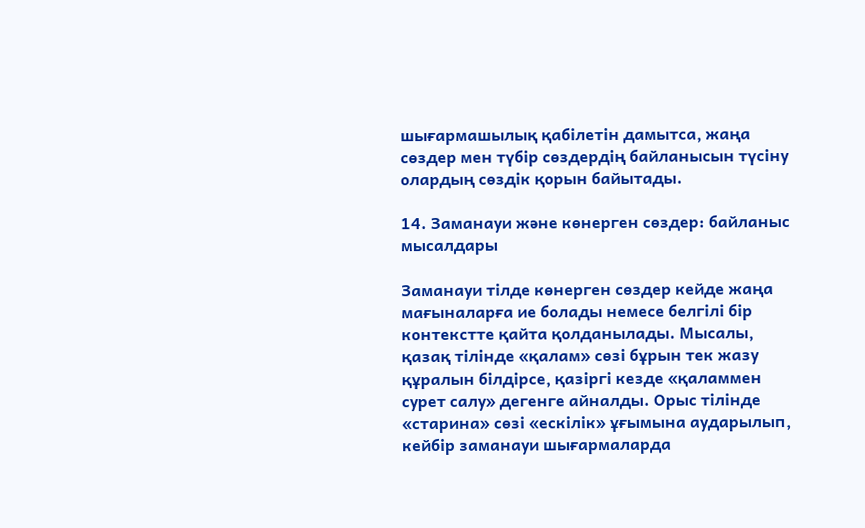шығармашылық қабілетін дамытса, жаңа сөздер мен түбір сөздердің байланысын түсіну олардың сөздік қорын байытады.

14. Заманауи және көнерген сөздер: байланыс мысалдары

Заманауи тілде көнерген сөздер кейде жаңа мағыналарға ие болады немесе белгілі бір контекстте қайта қолданылады. Мысалы, қазақ тілінде «қалам» сөзі бұрын тек жазу құралын білдірсе, қазіргі кезде «қаламмен сурет салу» дегенге айналды. Орыс тілінде «старина» сөзі «ескілік» ұғымына аударылып, кейбір заманауи шығармаларда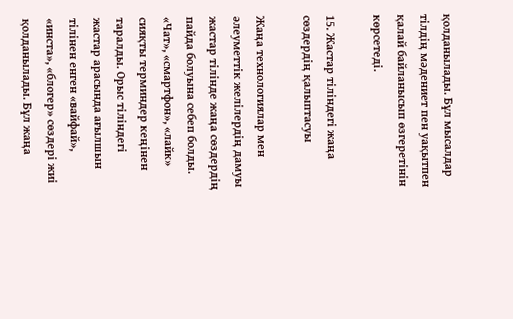қолданылады. Бұл мысалдар тілдің мәдениет пен уақытпен қалай байланысып өзгеретінін көрсетеді.

15. Жастар тіліндегі жаңа сөздердің қалыптасуы

Жаңа технологиялар мен әлеуметтік желілердің дамуы жастар тілінде жаңа сөздердің пайда болуына себеп болды. «Чат», «смартфон», «лайк» сияқты терминдер кеңінен таралды. Орыс тіліндегі жастар арасында ағылшын тілінен енген «вайфай», «инста», «блогер» сөздері жиі қолданылады. Бұл жаңа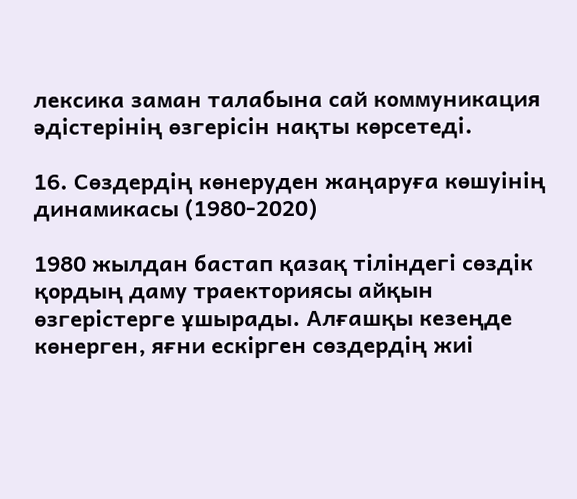лексика заман талабына сай коммуникация әдістерінің өзгерісін нақты көрсетеді.

16. Сөздердің көнеруден жаңаруға көшуінің динамикасы (1980-2020)

1980 жылдан бастап қазақ тіліндегі сөздік қордың даму траекториясы айқын өзгерістерге ұшырады. Алғашқы кезеңде көнерген, яғни ескірген сөздердің жиі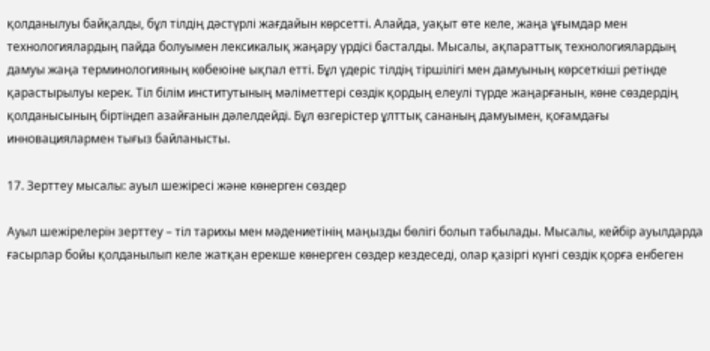қолданылуы байқалды, бұл тілдің дәстүрлі жағдайын көрсетті. Алайда, уақыт өте келе, жаңа ұғымдар мен технологиялардың пайда болуымен лексикалық жаңару үрдісі басталды. Мысалы, ақпараттық технологиялардың дамуы жаңа терминологияның көбеюіне ықпал етті. Бұл үдеріс тілдің тіршілігі мен дамуының көрсеткіші ретінде қарастырылуы керек. Тіл білім институтының мәліметтері сөздік қордың елеулі түрде жаңарғанын, көне сөздердің қолданысының біртіндеп азайғанын дәлелдейді. Бұл өзгерістер ұлттық сананың дамуымен, қоғамдағы инновациялармен тығыз байланысты.

17. Зерттеу мысалы: ауыл шежіресі және көнерген сөздер

Ауыл шежірелерін зерттеу – тіл тарихы мен мәдениетінің маңызды бөлігі болып табылады. Мысалы, кейбір ауылдарда ғасырлар бойы қолданылып келе жатқан ерекше көнерген сөздер кездеседі, олар қазіргі күнгі сөздік қорға енбеген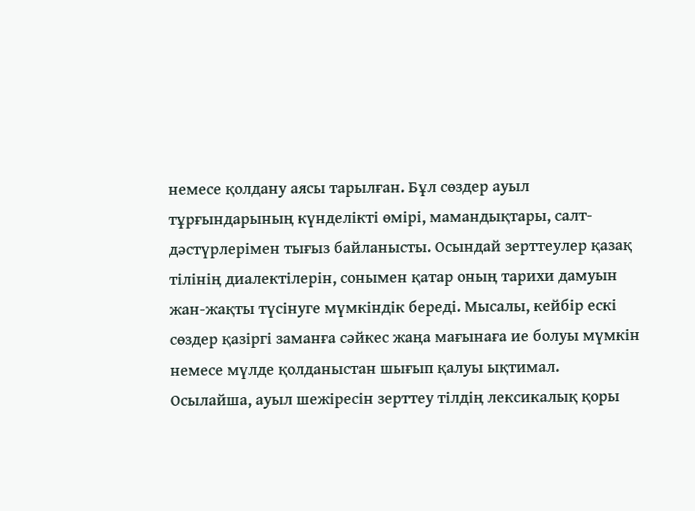немесе қолдану аясы тарылған. Бұл сөздер ауыл тұрғындарының күнделікті өмірі, мамандықтары, салт-дәстүрлерімен тығыз байланысты. Осындай зерттеулер қазақ тілінің диалектілерін, сонымен қатар оның тарихи дамуын жан-жақты түсінуге мүмкіндік береді. Мысалы, кейбір ескі сөздер қазіргі заманға сәйкес жаңа мағынаға ие болуы мүмкін немесе мүлде қолданыстан шығып қалуы ықтимал. Осылайша, ауыл шежіресін зерттеу тілдің лексикалық қоры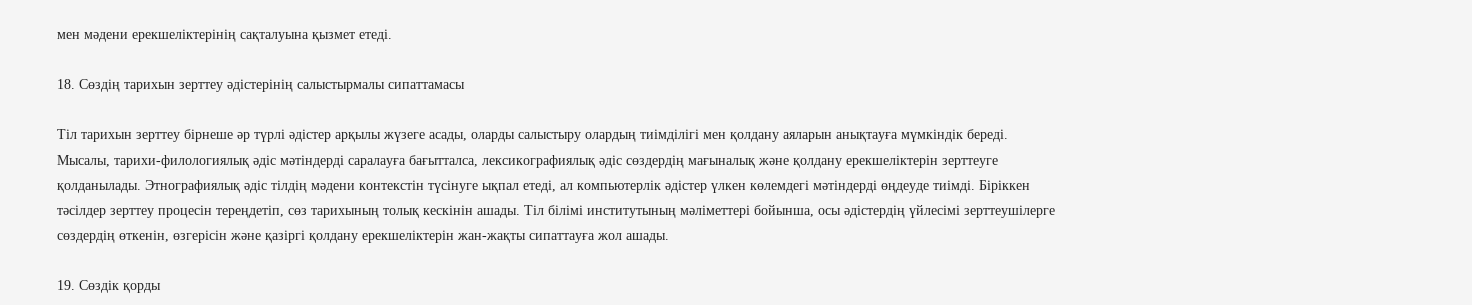мен мәдени ерекшеліктерінің сақталуына қызмет етеді.

18. Сөздің тарихын зерттеу әдістерінің салыстырмалы сипаттамасы

Тіл тарихын зерттеу бірнеше әр түрлі әдістер арқылы жүзеге асады, оларды салыстыру олардың тиімділігі мен қолдану аяларын анықтауға мүмкіндік береді. Мысалы, тарихи-филологиялық әдіс мәтіндерді саралауға бағытталса, лексикографиялық әдіс сөздердің мағыналық және қолдану ерекшеліктерін зерттеуге қолданылады. Этнографиялық әдіс тілдің мәдени контекстін түсінуге ықпал етеді, ал компьютерлік әдістер үлкен көлемдегі мәтіндерді өңдеуде тиімді. Біріккен тәсілдер зерттеу процесін тереңдетіп, сөз тарихының толық кескінін ашады. Тіл білімі институтының мәліметтері бойынша, осы әдістердің үйлесімі зерттеушілерге сөздердің өткенін, өзгерісін және қазіргі қолдану ерекшеліктерін жан-жақты сипаттауға жол ашады.

19. Сөздік қорды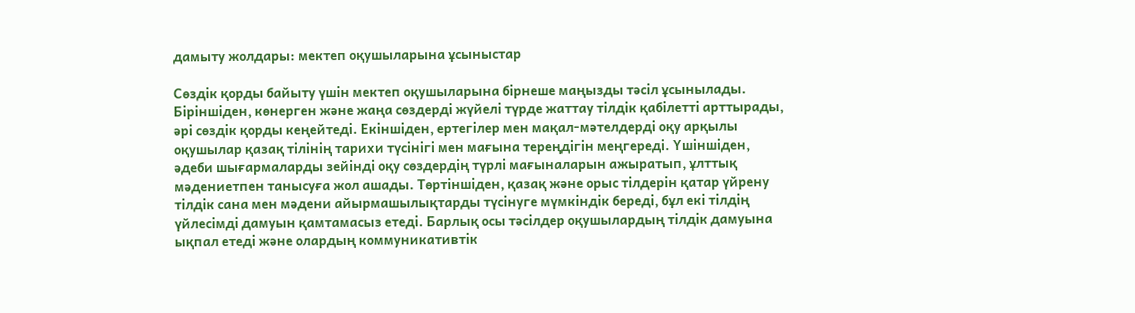дамыту жолдары: мектеп оқушыларына ұсыныстар

Сөздік қорды байыту үшін мектеп оқушыларына бірнеше маңызды тәсіл ұсынылады. Біріншіден, көнерген және жаңа сөздерді жүйелі түрде жаттау тілдік қабілетті арттырады, әрі сөздік қорды кеңейтеді. Екіншіден, ертегілер мен мақал-мәтелдерді оқу арқылы оқушылар қазақ тілінің тарихи түсінігі мен мағына тереңдігін меңгереді. Үшіншіден, әдеби шығармаларды зейінді оқу сөздердің түрлі мағыналарын ажыратып, ұлттық мәдениетпен танысуға жол ашады. Төртіншіден, қазақ және орыс тілдерін қатар үйрену тілдік сана мен мәдени айырмашылықтарды түсінуге мүмкіндік береді, бұл екі тілдің үйлесімді дамуын қамтамасыз етеді. Барлық осы тәсілдер оқушылардың тілдік дамуына ықпал етеді және олардың коммуникативтік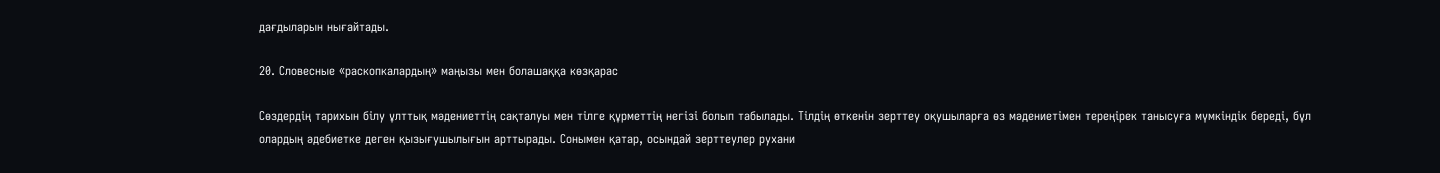дағдыларын нығайтады.

20. Словесные «раскопкалардың» маңызы мен болашаққа көзқарас

Сөздердің тарихын білу ұлттық мәдениеттің сақталуы мен тілге құрметтің негізі болып табылады. Тілдің өткенін зерттеу оқушыларға өз мәдениетімен тереңірек танысуға мүмкіндік береді, бұл олардың әдебиетке деген қызығушылығын арттырады. Сонымен қатар, осындай зерттеулер рухани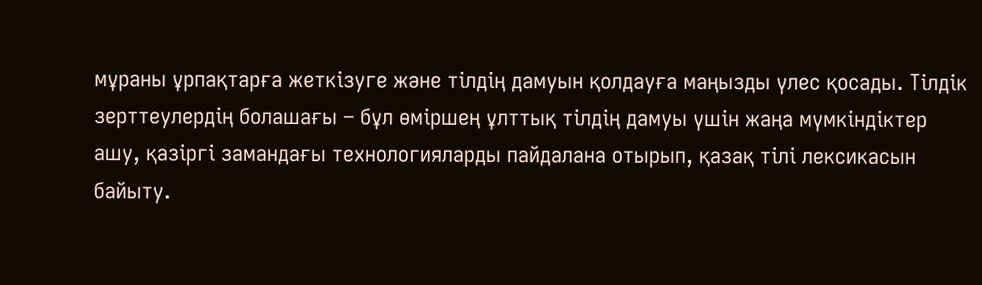мұраны ұрпақтарға жеткізуге және тілдің дамуын қолдауға маңызды үлес қосады. Тілдік зерттеулердің болашағы – бұл өміршең ұлттық тілдің дамуы үшін жаңа мүмкіндіктер ашу, қазіргі замандағы технологияларды пайдалана отырып, қазақ тілі лексикасын байыту.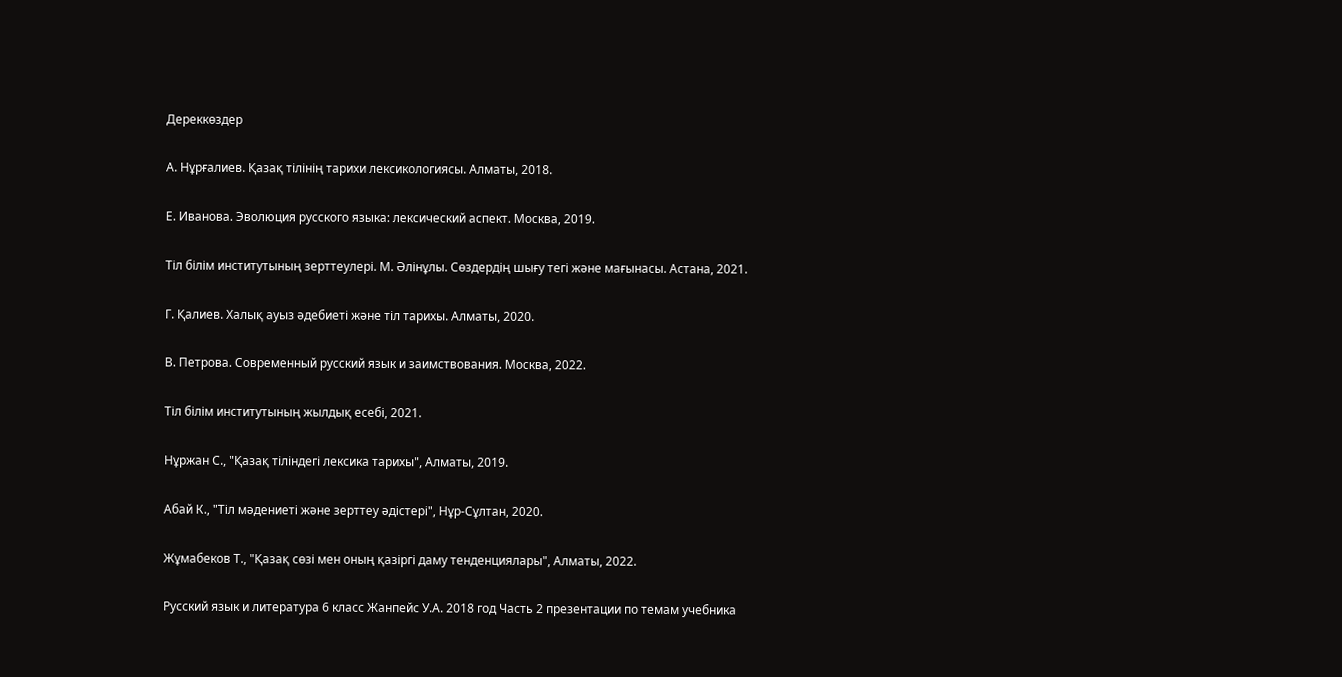Дереккөздер

А. Нұрғалиев. Қазақ тілінің тарихи лексикологиясы. Алматы, 2018.

Е. Иванова. Эволюция русского языка: лексический аспект. Москва, 2019.

Тіл білім институтының зерттеулері. М. Әлінұлы. Сөздердің шығу тегі және мағынасы. Астана, 2021.

Г. Қалиев. Халық ауыз әдебиеті және тіл тарихы. Алматы, 2020.

В. Петрова. Современный русский язык и заимствования. Москва, 2022.

Тіл білім институтының жылдық есебі, 2021.

Нұржан С., "Қазақ тіліндегі лексика тарихы", Алматы, 2019.

Абай К., "Тіл мәдениеті және зерттеу әдістері", Нұр-Сұлтан, 2020.

Жұмабеков Т., "Қазақ сөзі мен оның қазіргі даму тенденциялары", Алматы, 2022.

Русский язык и литература 6 класс Жанпейс У.А. 2018 год Часть 2 презентации по темам учебника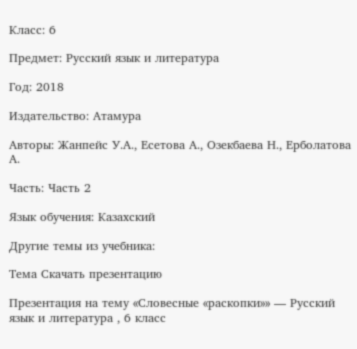Класс: 6

Предмет: Русский язык и литература

Год: 2018

Издательство: Атамура

Авторы: Жанпейс У.А., Есетова А., Озекбаева Н., Ерболатова А.

Часть: Часть 2

Язык обучения: Казахский

Другие темы из учебника:

Тема Скачать презентацию

Презентация на тему «Словесные «раскопки»» — Русский язык и литература , 6 класс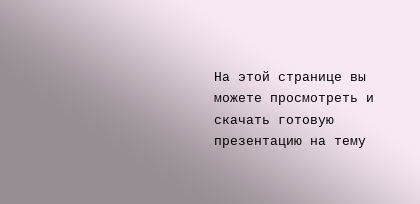На этой странице вы можете просмотреть и скачать готовую презентацию на тему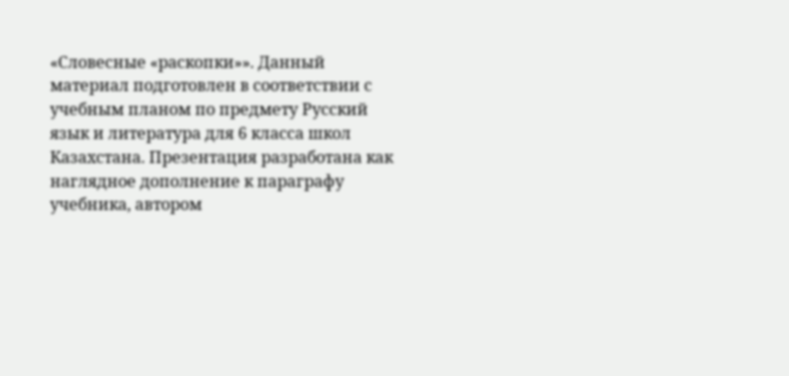«Словесные «раскопки»». Данный материал подготовлен в соответствии с учебным планом по предмету Русский язык и литература для 6 класса школ Казахстана. Презентация разработана как наглядное дополнение к параграфу учебника, автором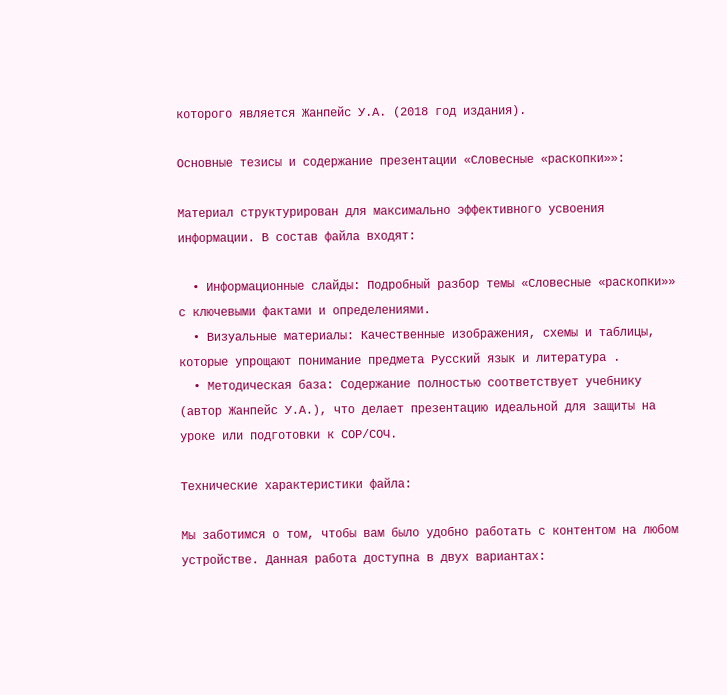которого является Жанпейс У.А. (2018 год издания).

Основные тезисы и содержание презентации «Словесные «раскопки»»:

Материал структурирован для максимально эффективного усвоения информации. В состав файла входят:

  • Информационные слайды: Подробный разбор темы «Словесные «раскопки»» с ключевыми фактами и определениями.
  • Визуальные материалы: Качественные изображения, схемы и таблицы, которые упрощают понимание предмета Русский язык и литература .
  • Методическая база: Содержание полностью соответствует учебнику (автор Жанпейс У.А.), что делает презентацию идеальной для защиты на уроке или подготовки к СОР/СОЧ.

Технические характеристики файла:

Мы заботимся о том, чтобы вам было удобно работать с контентом на любом устройстве. Данная работа доступна в двух вариантах: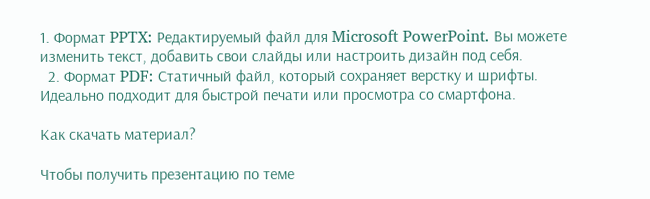1. Формат PPTX: Редактируемый файл для Microsoft PowerPoint. Вы можете изменить текст, добавить свои слайды или настроить дизайн под себя.
  2. Формат PDF: Статичный файл, который сохраняет верстку и шрифты. Идеально подходит для быстрой печати или просмотра со смартфона.

Как скачать материал?

Чтобы получить презентацию по теме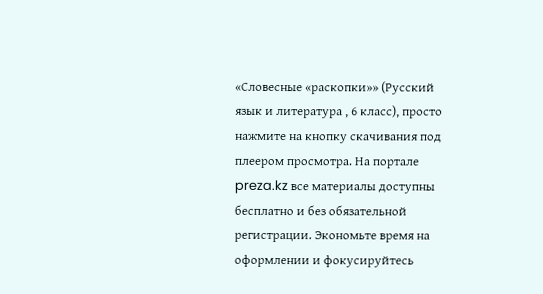«Словесные «раскопки»» (Русский язык и литература , 6 класс), просто нажмите на кнопку скачивания под плеером просмотра. На портале preza.kz все материалы доступны бесплатно и без обязательной регистрации. Экономьте время на оформлении и фокусируйтесь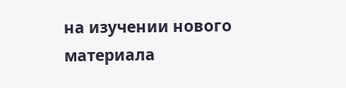на изучении нового материала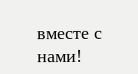вместе с нами!